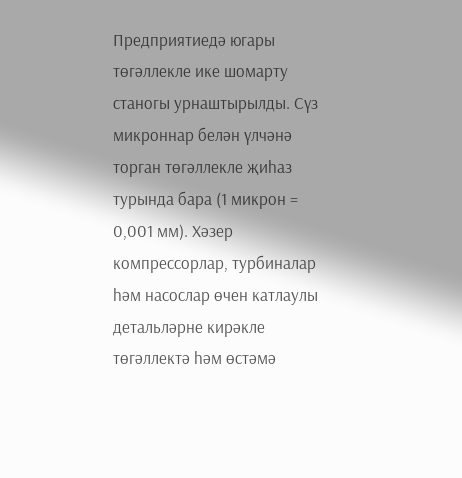Предприятиедә югары төгәллекле ике шомарту станогы урнаштырылды. Сүз микроннар белән үлчәнә торган төгәллекле җиһаз турында бара (1 микрон = 0,001 мм). Хәзер компрессорлар, турбиналар һәм насослар өчен катлаулы детальләрне кирәкле төгәллектә һәм өстәмә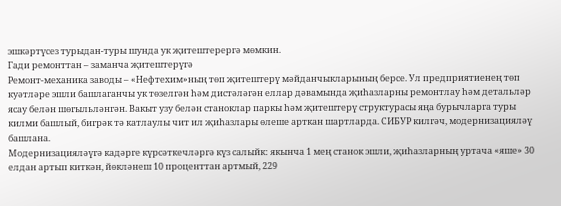эшкәртүсез турыдан-туры шунда ук җитештерергә мөмкин.
Гади ремонттан – заманча җитештерүгә
Ремонт-механика заводы – «Нефтехим»ның төп җитештерү мәйданчыкларының берсе. Ул предприятиенең төп куәтләре эшли башлаганчы ук төзелгән һәм дистәләгән еллар дәвамында җиһазларны ремонтлау һәм детальләр ясау белән шөгыльләнгән. Вакыт узу белән станоклар паркы һәм җитештерү структурасы яңа бурычларга туры килми башлый, бигрәк тә катлаулы чит ил җиһазлары өлеше арткан шартларда. СИБУР килгәч, модернизацияләү башлана.
Модернизацияләүгә кадәрге күрсәткечләргә күз салыйк: якынча 1 мең станок эшли, җиһазларның уртача «яше» 30 елдан артып киткән, йөкләнеш 10 проценттан артмый, 229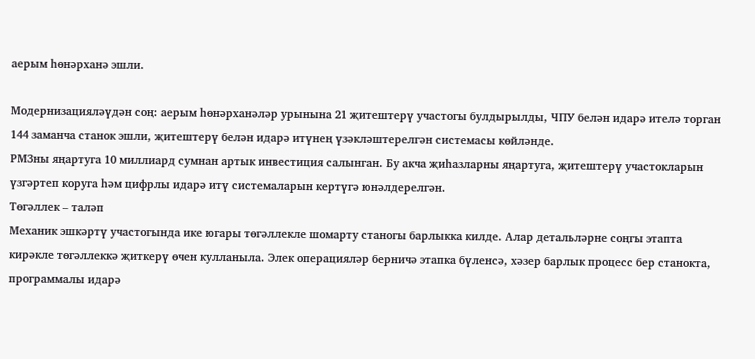аерым һөнәрханә эшли.

Модернизацияләүдән соң: аерым һөнәрханәләр урынына 21 җитештерү участогы булдырылды, ЧПУ белән идарә ителә торган 144 заманча станок эшли, җитештерү белән идарә итүнең үзәкләштерелгән системасы көйләнде.
РМЗны яңартуга 10 миллиард сумнан артык инвестиция салынган. Бу акча җиһазларны яңартуга, җитештерү участокларын үзгәртеп коруга һәм цифрлы идарә итү системаларын кертүгә юнәлдерелгән.
Төгәллек – таләп
Механик эшкәртү участогында ике югары төгәллекле шомарту станогы барлыкка килде. Алар детальләрне соңгы этапта кирәкле төгәллеккә җиткерү өчен кулланыла. Элек операцияләр берничә этапка бүленсә, хәзер барлык процесс бер станокта, программалы идарә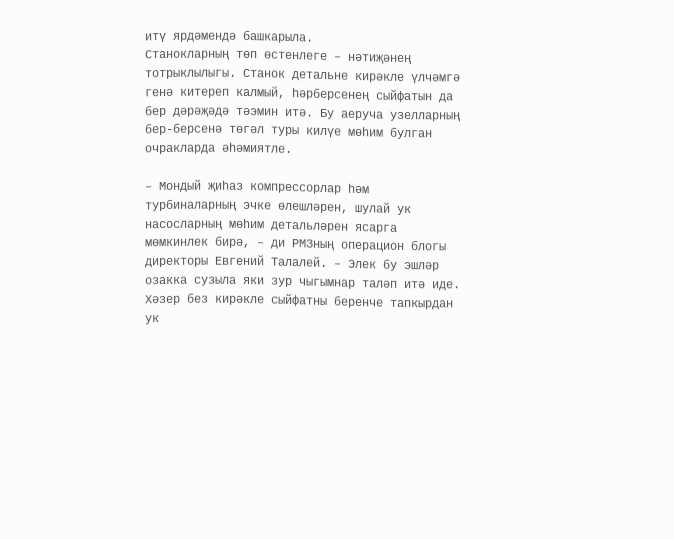итү ярдәмендә башкарыла.
Станокларның төп өстенлеге – нәтиҗәнең тотрыклылыгы. Станок детальне кирәкле үлчәмгә генә китереп калмый, һәрберсенең сыйфатын да бер дәрәҗәдә тәэмин итә. Бу аеруча узелларның бер-берсенә төгәл туры килүе мөһим булган очракларда әһәмиятле.

– Мондый җиһаз компрессорлар һәм турбиналарның эчке өлешләрен, шулай ук насосларның мөһим детальләрен ясарга мөмкинлек бирә, – ди РМЗның операцион блогы директоры Евгений Талалей. – Элек бу эшләр озакка сузыла яки зур чыгымнар таләп итә иде. Хәзер без кирәкле сыйфатны беренче тапкырдан ук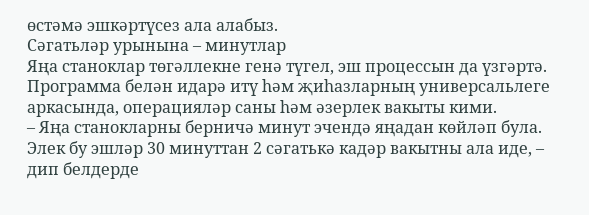өстәмә эшкәртүсез ала алабыз.
Сәгатьләр урынына – минутлар
Яңа станоклар төгәллекне генә түгел, эш процессын да үзгәртә. Программа белән идарә итү һәм җиһазларның универсальлеге аркасында, операцияләр саны һәм әзерлек вакыты кими.
– Яңа станокларны берничә минут эчендә яңадан көйләп була. Элек бу эшләр 30 минуттан 2 сәгатькә кадәр вакытны ала иде, – дип белдерде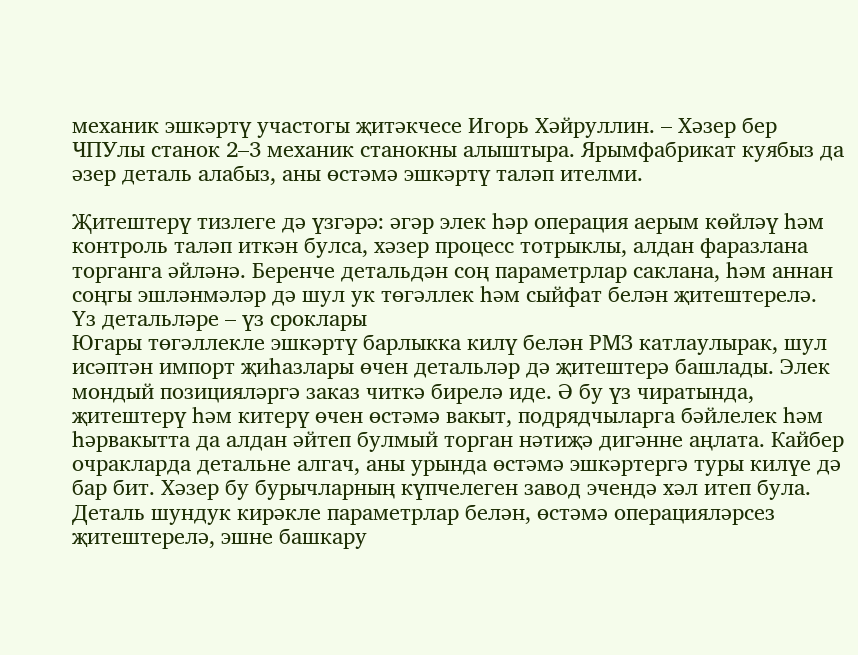механик эшкәртү участогы җитәкчесе Игорь Хәйруллин. – Хәзер бер ЧПУлы станок 2–3 механик станокны алыштыра. Ярымфабрикат куябыз да әзер деталь алабыз, аны өстәмә эшкәртү таләп ителми.

Җитештерү тизлеге дә үзгәрә: әгәр элек һәр операция аерым көйләү һәм контроль таләп иткән булса, хәзер процесс тотрыклы, алдан фаразлана торганга әйләнә. Беренче детальдән соң параметрлар саклана, һәм аннан соңгы эшләнмәләр дә шул ук төгәллек һәм сыйфат белән җитештерелә.
Үз детальләре – үз сроклары
Югары төгәллекле эшкәртү барлыкка килү белән РМЗ катлаулырак, шул исәптән импорт җиһазлары өчен детальләр дә җитештерә башлады. Элек мондый позицияләргә заказ читкә бирелә иде. Ә бу үз чиратында, җитештерү һәм китерү өчен өстәмә вакыт, подрядчыларга бәйлелек һәм һәрвакытта да алдан әйтеп булмый торган нәтиҗә дигәнне аңлата. Кайбер очракларда детальне алгач, аны урында өстәмә эшкәртергә туры килүе дә бар бит. Хәзер бу бурычларның күпчелеген завод эчендә хәл итеп була. Деталь шундук кирәкле параметрлар белән, өстәмә операцияләрсез җитештерелә, эшне башкару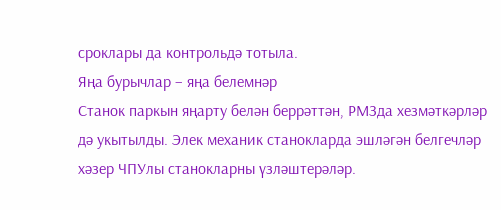сроклары да контрольдә тотыла.
Яңа бурычлар – яңа белемнәр
Станок паркын яңарту белән беррәттән, РМЗда хезмәткәрләр дә укытылды. Элек механик станокларда эшләгән белгечләр хәзер ЧПУлы станокларны үзләштерәләр.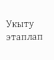Укыту этаплап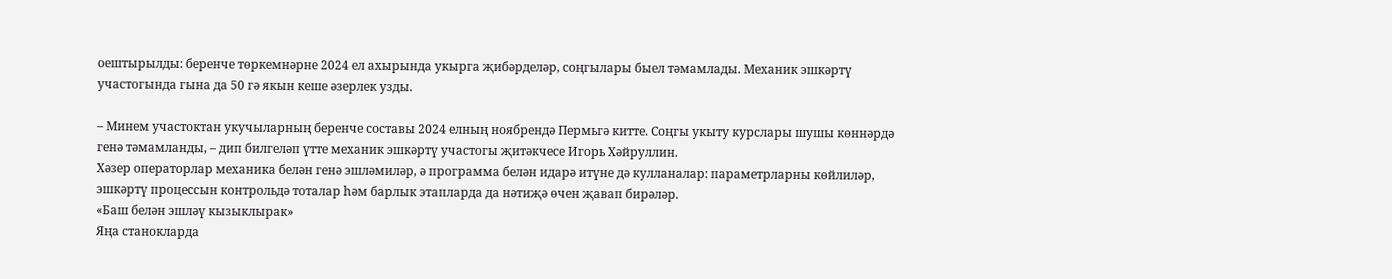оештырылды: беренче төркемнәрне 2024 ел ахырында укырга җибәрделәр, соңгылары быел тәмамлады. Механик эшкәртү участогында гына да 50 гә якын кеше әзерлек узды.

– Минем участоктан укучыларның беренче составы 2024 елның ноябрендә Пермьгә китте. Соңгы укыту курслары шушы көннәрдә генә тәмамланды, – дип билгеләп үтте механик эшкәртү участогы җитәкчесе Игорь Хәйруллин.
Хәзер операторлар механика белән генә эшләмиләр, ә программа белән идарә итүне дә кулланалар: параметрларны көйлиләр, эшкәртү процессын контрольдә тоталар һәм барлык этапларда да нәтиҗә өчен җавап бирәләр.
«Баш белән эшләү кызыклырак»
Яңа станокларда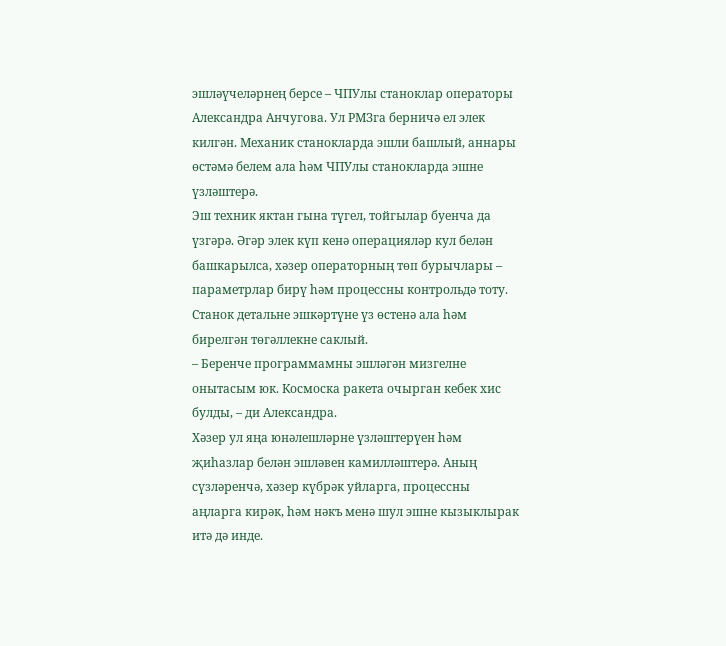эшләүчеләрнең берсе – ЧПУлы станоклар операторы Александра Анчугова. Ул РМЗга берничә ел элек килгән. Механик станокларда эшли башлый, аннары өстәмә белем ала һәм ЧПУлы станокларда эшне үзләштерә.
Эш техник яктан гына түгел, тойгылар буенча да үзгәрә. Әгәр элек күп кенә операцияләр кул белән башкарылса, хәзер операторның төп бурычлары – параметрлар бирү һәм процессны контрольдә тоту. Станок детальне эшкәртүне үз өстенә ала һәм бирелгән төгәллекне саклый.
– Беренче программамны эшләгән мизгелне онытасым юк. Космоска ракета очырган кебек хис булды, – ди Александра.
Хәзер ул яңа юнәлешләрне үзләштерүен һәм җиһазлар белән эшләвен камилләштерә. Аның сүзләренчә, хәзер күбрәк уйларга, процессны аңларга кирәк, һәм нәкъ менә шул эшне кызыклырак итә дә инде.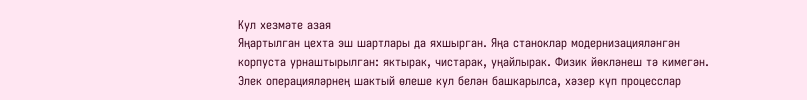Кул хезмәте азая
Яңартылган цехта эш шартлары да яхшырган. Яңа станоклар модернизацияләнгән корпуста урнаштырылган: яктырак, чистарак, уңайлырак. Физик йөкләнеш тә кимегән. Элек операцияләрнең шактый өлеше кул белән башкарылса, хәзер күп процесслар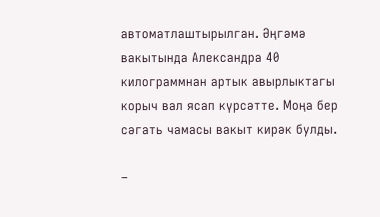автоматлаштырылган. Әңгәмә вакытында Александра 40 килограммнан артык авырлыктагы корыч вал ясап күрсәтте. Моңа бер сәгать чамасы вакыт кирәк булды.

–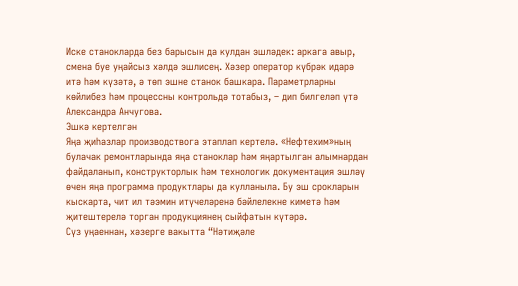Иске станокларда без барысын да кулдан эшләдек: аркага авыр, смена буе уңайсыз хәлдә эшлисең. Хәзер оператор күбрәк идарә итә һәм күзәтә, ә төп эшне станок башкара. Параметрларны көйлибез һәм процессны контрольдә тотабыз, – дип билгеләп үтә Александра Анчугова.
Эшкә кертелгән
Яңа җиһазлар производствога этаплап кертелә. «Нефтехим»ның булачак ремонтларында яңа станоклар һәм яңартылган алымнардан файдаланып, конструкторлык һәм технологик документация эшләү өчен яңа программа продуктлары да кулланыла. Бу эш срокларын кыскарта, чит ил тәэмин итүчеләренә бәйлелекне киметә һәм җитештерелә торган продукциянең сыйфатын күтәрә.
Сүз уңаеннан, хәзерге вакытта “Нәтиҗәле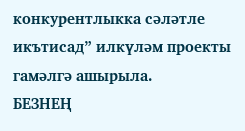конкурентлыкка сәләтле икътисад” илкүләм проекты гамәлгә ашырыла.
БЕЗНЕҢ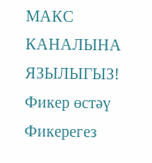МАКС КАНАЛЫНА ЯЗЫЛЫГЫЗ!
Фикер өстәү
Фикерегез